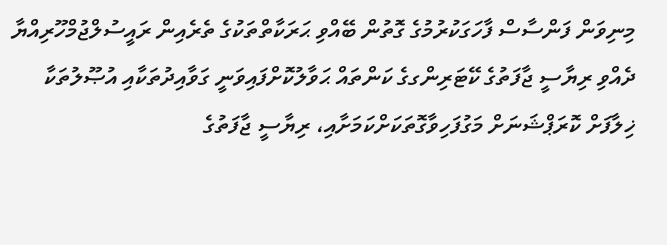މިނިވަން ފަންސާސް ފާހަގަކުރުމުގެ ގޮތުން ބޭއްވި ޙަރަކާތްތަކުގެ ތެރެއިން ރައީސުލްޖުމްހޫރިއްޔާ ދެއްވި ރިޔާސީ ޖާފަތުގެ ކޭޓަރިންގގެ ކަންތައް ޙަވާލުކޮށްފައިވަނީ ގަވާއިދުތަކާއި އުޞޫލުތަކާ ޚިލާފަށް ކޮރަޕްޝަނަށް މަގުފަހިވާގޮތަކަށްކަމަށާއި، ރިޔާސީ ޖާފަތުގެ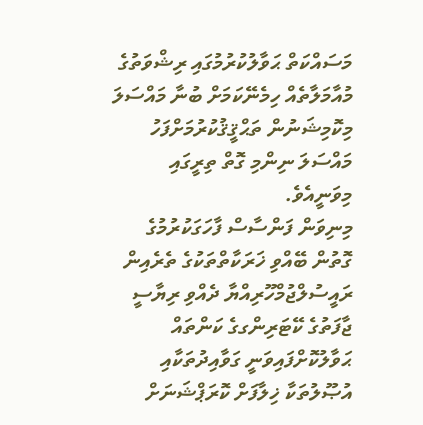މަސައްކަތް ޙަވާލުކުރުމުގައި ރިޝްވަތުގެ މުއާމަލާތެއް ހިމެނޭކަމަށް ބުނާ މައްސަލަ މިކޮމިޝަނުން ތަޙްޤީޤުކުރުމަށްފަހު މައްސަލަ ނިންމި ގޮތް ތިރީގައި މިވަނީއެވެ.
މިނިވަން ފަންސާސް ފާހަގަކުރުމުގެ ގޮތުން ބޭއްވި ޚަރަކާތްތަކުގެ ތެރެއިން ރައީސުލްޖުމްހޫރިއްޔާ ދެއްވި ރިޔާސީ ޖާފަތުގެ ކޭޓަރިންގގެ ކަންތައް ޙަވާލުކޮށްފައިވަނީ ގަވާއިދުތަކާއި އުޞޫލުތަކާ ޚިލާފަށް ކޮރަޕްޝަނަށް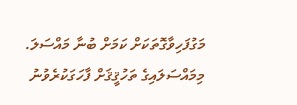މަގުފަހިވާގޮތަކަށް ކަމަށް ބުނާ މައްސަލަ.
މިމައްސަލައިގެ ތަހުޤީޤަށް ފާހަގަކުރެވުނު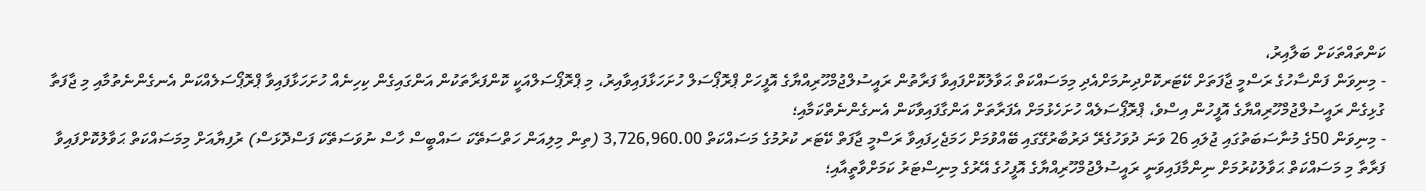ކަންތައްތަކަށް ބަލާއިރު،
- މިނިވަން ފަންސާހުގެ ރަސްމީ ޖާފަތަށް ކޭޓަރކޮށްދިނުމަށްއެދި މިމަސައްކަތް ޙަވާލުކޮށްފައިވާ ފަރާތުން ރައީސުލްޖުމްހޫރިއްޔާގެ އޮފީހަށް ޕްރޮޕޯސަލް ހުށަހަޅާފައިވާއިރު، މި ޕްރޮޕޯސަލްއަކީ ކޮންފަރާތަކުން އަންގައިގެން ކިހިނެއް ހުށަހަޅާފައިވާ ޕްރޮޕޯސަލެއްކަން އެނގެންނެތުމާއި މި ޖާފަތާ ގުޅިގެން ރައީސުލްޖުމްހޫރިއްޔާގެ އޮފީހުން އިސްވެ، ޕްރޮޕޯސަލެއް ހުށަހެޅުމަށް އެފަރާތަށް އަންގާފައިވާކަން އެނގެންނެތްކަމާއި؛
- މިނިވަން 50ގެ މުނާސަބަތުގައި ޖުލައި 26 ވަނަ ދުވަހުގެރޭ ދަރުބާރުގޭގައި ބޭއްވުމަށް ހަމަޖެހިފައިވާ ރަސްމީ ޖާފަތް ކޭޓަރ ކުރުމުގެ މަސައްކަތް 3,726,960.00 (ތިން މިލިއަން ހަތްސަތޭކަ ސައްބީސް ހާސް ނުވަސަތޭކަ ފަސްދޮޅަސް) ރުފިޔާއަށް މިމަސައްކަތް ޙަވާލުކޮށްފައިވާ ފަރާތާ މި މަސައްކަތް ޙަވާލުކުރުމަށް ނިންމާފައިވަނީ ރައީސުލްޖުމްހޫރިއްޔާގެ އޮފީހުގެ އޭރުގެ މިނިސްޓަރު ކަމަށްވާތީއާއި؛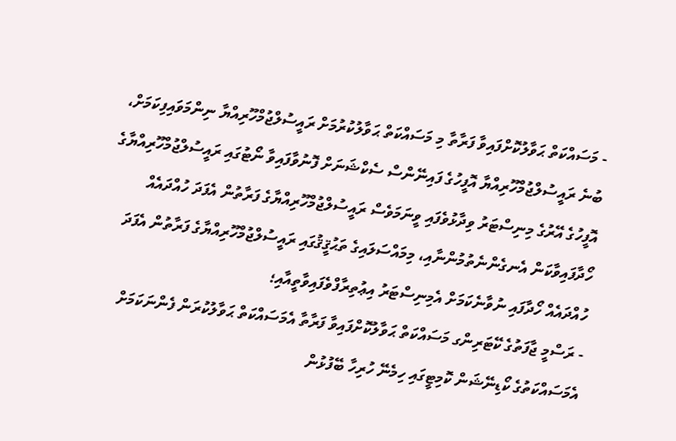- މަސައްކަތް ޙަވާލުކޮށްފައިވާ ފަރާތާ މި މަސައްކަތް ޙަވާލުކުރުމަށް ރައީސުލްޖުމްހޫރިއްޔާ ނިންމަވައިފިކަމަށް، ބުނެ ރައީސުލްޖުމްހޫރިއްޔާ އޮފީހުގެ ފައިނޭންސް ސެކްޝަނަށް ފޮނުވާފައިވާ ނޯޓުގައި ރައީސުލްޖުމްހޫރިއްޔާގެ އޮފީހުގެ އޭރުގެ މިނިސްޓަރު ވިދާޅުވެފައި ވީނަމަވެސް ރައީސުލްޖުމްހޫރިއްޔާގެ ފަރާތުން އެފަދަ ހުއްދައެއް ހޯދާފައިވާކަން އެނގެންނެތުމުންނާއި، މިމައްސަލައިގެ ތަޙުޤީޤުގައި ރައީސުލްޖުމްހޫރިއްޔާގެ ފަރާތުން އެފަދަ ހުއްދައެއް ހޯދާފައި ނުވާނެކަމަށް އެމިނިސްޓަރު އިޢުތިރާފްވެފައިވާތީއާއި؛
- ރަސްމީ ޖާފަތުގެ ކޭޓަރިންގ މަސައްކަތް ޙަވާލުކޮށްފައިވާ ފަރާތާ އެމަސައްކަތް ޙަވާލުކުރަން ފެންނަކަމަށް އެމަސައްކަތުގެ ކޯޑިނޭޝަން ކޮމިޓީގައި ހިމެނޭ ހުރިހާ ބޭފުޅުން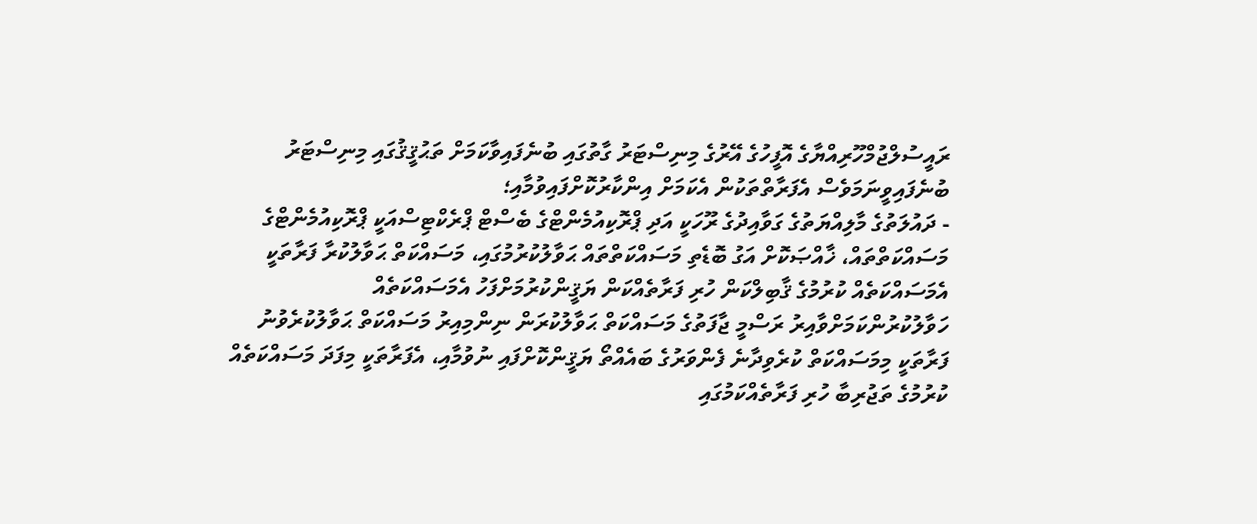ރައީސުލްޖުމްހޫރިއްޔާގެ އޮފީހުގެ އޭރުގެ މިނިސްޓަރު ގާތުގައި ބުނެފައިވާކަމަށް ތަޙުޤީޤުގައި މިނިސްޓަރު ބުނެފައިވީނަމަވެސް އެފަރާތްތަކުން އެކަމަށް އިންކާރުކޮށްފައިވުމާއި؛
- ދައުލަތުގެ މާލިއްޔަތުގެ ގަވާއިދުގެ ރޫހަކީ އަދި ޕްރޮކިއުމެންޓްގެ ބެސްޓް ޕްރެކްޓިސްއަކީ ޕްރޮކިއުމެންޓްގެ މަސައްކަތްތައް، ޚާއްޞަކޮށް އަގު ބޮޑެތި މަސައްކަތްތައް ޙަވާލުކުރުމުގައި، މަސައްކަތް ޙަވާލުކުރާ ފަރާތަކީ އެމަސައްކަތެއް ކުރުމުގެ ޤާބިލްކަން ހުރި ފަރާތެއްކަން ޔަޤީންކުރުމަށްފަހު އެމަސައްކަތެއް ހަވާލުކުރުންކަމަށްވާއިރު ރަސްމީ ޖާފަތުގެ މަސައްކަތް ޙަވާލުކުރަން ނިންމިއިރު މަސައްކަތް ޙަވާލުކުރެވުނު ފަރާތަކީ މިމަސައްކަތް ކުރެވިދާނެ ފެންވަރުގެ ބައެއްތޯ ޔަޤީންކޮށްފައި ނުވުމާއި، އެފަރާތަކީ މިފަދަ މަސައްކަތެއް ކުރުމުގެ ތަޖުރިބާ ހުރި ފަރާތެއްކަމުގައި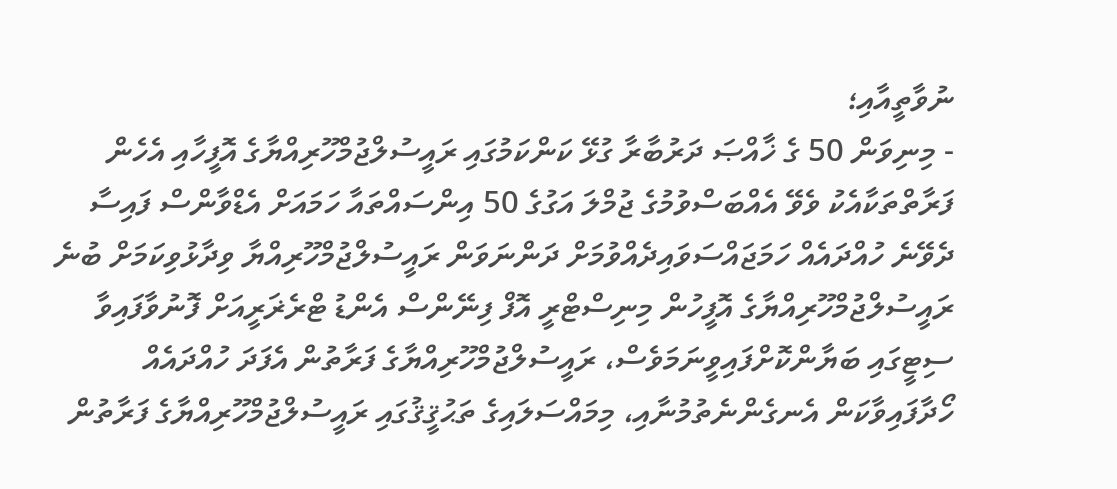ނުވާތީއާއި؛
- މިނިވަން 50 ގެ ޚާއްޞަ ދަރުބާރާ ގުޅޭ ކަންކަމުގައި ރައީސުލްޖުމްހޫރިއްޔާގެ އޮފީހާއި އެހެން ފަރާތްތަކާއެކު ވެވޭ އެއްބަސްވުމުގެ ޖުމްލަ އަގުގެ 50 އިންސައްތައާ ހަމައަށް އެޑްވާންސް ފައިސާ ދެވޭނެ ހުއްދައެއް ހަމަޖައްސަވައިދެއްވުމަށް ދަންނަވަން ރައީސުލްޖުމްހޫރިއްޔާ ވިދާޅުވިކަމަށް ބުނެ ރައީސުލްޖުމްހޫރިއްޔާގެ އޮފީހުން މިނިސްޓްރީ އޮފް ފިނޭންސް އެންޑު ޓްރެޜަރީއަށް ފޮނުވާފައިވާ ސިޓީގައި ބަޔާންކޮށްފައިވީނަމަވެސް، ރައީސުލްޖުމްހޫރިއްޔާގެ ފަރާތުން އެފަދަ ހުއްދައެއް ހޯދާފައިވާކަން އެނގެންނެތުމުނާއި، މިމައްސަލައިގެ ތަޙުޤީޤުގައި ރައީސުލްޖުމްހޫރިއްޔާގެ ފަރާތުން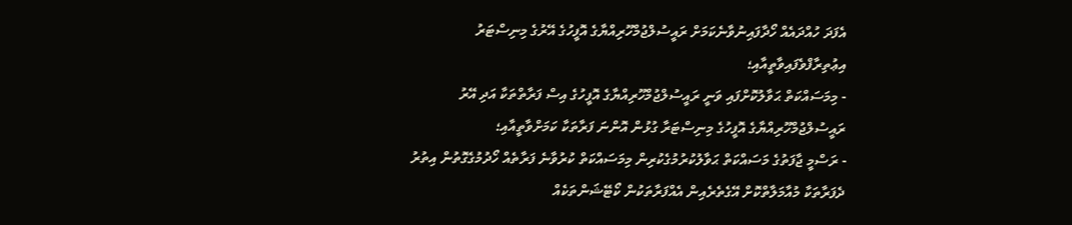އެފަދަ ހުއްދައެއް ހޯދާފައިނުވާނެކަމަށް ރައީސުލްޖުމްހޫރިއްޔާގެ އޮފީހުގެ އޭރުގެ މިނިސްޓަރު އިޢުތިރާފްވެފައިވާތީއާއި؛
- މިމަސައްކަތް ޙަވާލުކޮށްފައި ވަނީ ރައީސުލްޖުމްހޫރިއްޔާގެ އޮފީހުގެ އިސް ފަރާތްތަކާ އަދި އޭރު ރައީސުލްޖުމްހޫރިއްޔާގެ އޮފީހުގެ މިނިސްޓަރާ ގުޅުން އޮންނަ ފަރާތަކާ ކަމަށްވާތީއާއި؛
- ރަސްމީ ޖާފަތުގެ މަސައްކަތް ޙަވާލުކުރުމުގެކުރިން މިމަސައްކަތް ކުރުވާނެ ފަރާތެއް ހޯދުމުގެގޮތުން އިތުރު ދެފަރާތަކާ މުއާމަލާތްކޮށް އޭގެތެރެއިން އެއްފަރާތަކުން ކޯޓޭޝަންތަކެއް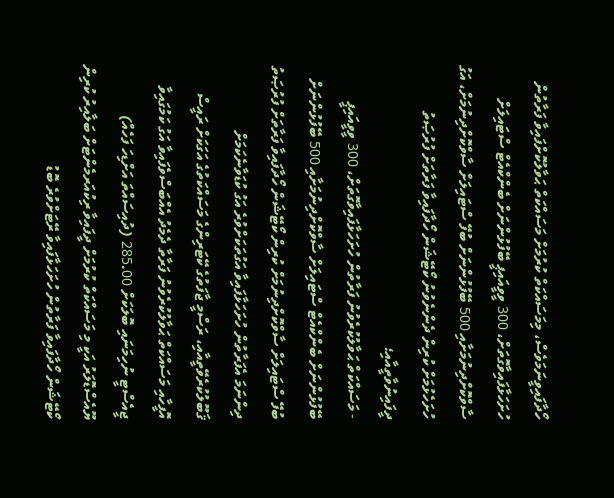ހޯދާފައިވީނަމަވެސް، މިމަސައްކަތް ކުރުމަށް މަސައްކަތް ޙަވާލުކޮށްފައިވާ ފަރާތުން ހުށަހަޅާފައިވާގޮތަށް، 300 ވީވީއައިޕީ ބޭފުޅުންނަށް ބެންކްއެޓް ސްޓައިލަށް ސާވްކޮށްދިނުމަށާއި 500 ބޭފުޅުންނަށް ބުފޭ ސްޓައިލަށް ސާވްކޮށްދިނުމަށް، އަގު ހުށަހެޅުމަށް ކުރިން ދެންނެވުނު ކޯޓޭޝަން ހޯދާފައިވާ ފަރާތަށް ފުރުޞަތު ދީފައިނުވާތީއާއި؛
- މަސައްކަތް ޙަވާލުކުރެވުނު ފަރާތުން ހުށަހަޅާފައިވާގޮތަށް، 300 ވީވީއައިޕީ ބޭފުޅުންނަށް ބެންކްއެޓް ސްޓައިލަށް ސާވްކޮށްދިނުމަށާއި 500 ބޭފުޅުންނަށް ބުފޭ ސްޓައިލަށް ސާވްކޮށްދިނުމަށް ކުރިން ކޯޓޭޝަން ހޯދާފައިވާ ފަރާތަށް ފުރުޞަތު ދިންނަމަ އެފަރާތުން ހުށަހަޅާފައިވާ އަގުތަކަށްވުރެ އަގު ކުޑަވާނެކަމަށް ޤަބޫލުކުރެވޭތީއާއި، ރަސްމީ ޖާފަތުގެ ކޭޓަރިންގެ މަސައްކަތުގެ އަގަކަށް ރައީސް އޮފީހާއި މަސައްކަތް ޙަވާލުކުރެވުނު ފަރާތާ ދެމެދު އެއްބަސްވެފައިވާ އަގު ކަމުގައިވާ ޖީއެސްޓީ ނުހިމަނައި ބޮލަކަށް 285.00 (ދުއިސައްތަ އަށްޑިހަ ފަހެއް) ޔޫއެސްޑޮލަރު އަކީ މި މަސައްކަތް ކުރުމަށް ދީފައިވާ ރިކުއަރމެންޓަށް ބަލާއިރު ކުރިން ކޯޓޭޝަން ހޯދާފައިވާ ފަރާތުން ހުށަހަޅާފައިވާ ރޭޓަށްވުރެ ބޮޑު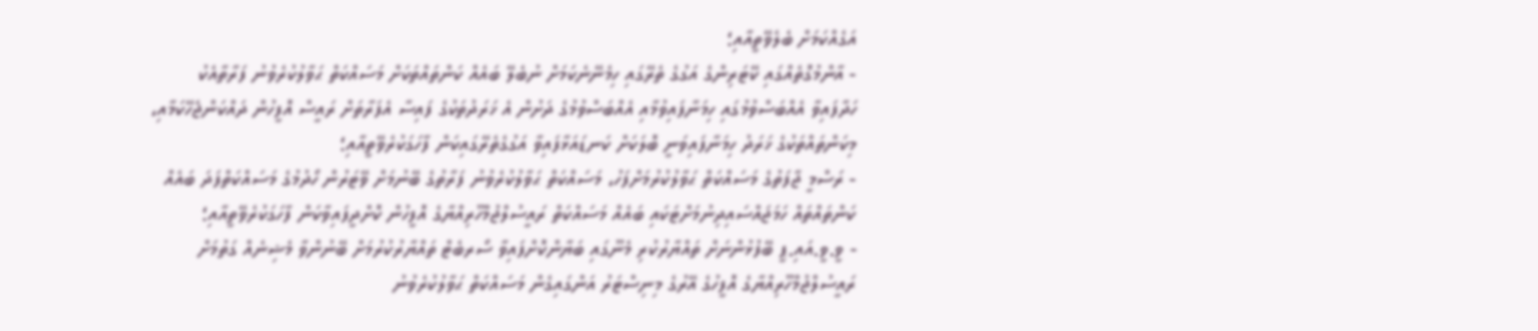އަގެއްކަމަށް ބެލެވޭތީއާއި؛
- އާންމުގޮތެއްގައި ކޭޓަރިންގެ އަގުގެ ތެރޭގައި ހިމެނޭނެކަމަށް ނުބެލޭ ބައެއް ކަންތައްތަކަށް މަސައްކަތް ޙަވާލުކުރެވުނު ފަރާތާއެކު ހަދާފައިވާ އެއްބަސްވުމުގައި ހިމަނާފައިވުމާއި އެއްބަސްވުމުގެ ދަށުން އެ ޚަރަދުތަކުގެ ފައިސާ އެފަރާތަށް ރައީސް އޮފީހުން ދައްކަންޖެހޭކަމާއި، މިކަންތައްތަކުގެ ޚަރަދު ހިމަނާފައިވަނީ ބޮލަކަށް ކަނޑައަޅާފައިވާ އަގުގެތެރޭގައިކަން ފާހަގަކުރެވޭތީއާއި؛
- ރަސްމީ ޖާފަތުގެ މަސައްކަތް ޙަވާލުކުރުމަށްފަހު، މަސައްކަތް ޙަވާލުކުރެވުނު ފަރާތުގެ ބޭނުމަށް ވޭޓަރުން ހޯދުމުގެ މަސައްކަތްފަދަ ބައެއް ކަންތައްތައް ހަމަޖައްސައިދިނުމަށްޓަކައި ބައެއް މަސައްކަތް ރައީސުލްޖުމްހޫރިއްޔާގެ އޮފީހުން ކޮށްދީފައިވާކަން ފާހަގަކުރެވޭތީއާއި؛
- ވީ.ވީ.އައި.ޕީ ބޭފުޅުންނަށް ތައްޔާރުކުރި މެނޫގައި ބަޔާންކޮށްފައިވާ ސޯރބެޓް ތައްޔާރުކުރުމަށް ބޭނުންވާ މެޝިނެއް ގަތުމަށް ރައީސުލްޖުމްހޫރިއްޔާގެ އޮފީހުގެ އޭރުގެ މިނިސްޓަރު އަންގައިގެން މަސައްކަތް ޙަވާލުކުރެވުނު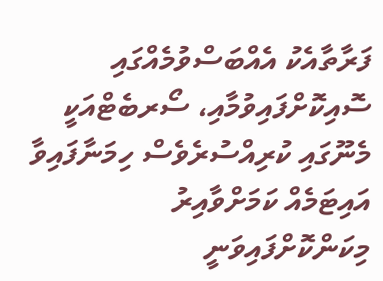ފަރާތާއެކު އެއްބަސްވުމެއްގައި ސޮއިކޮށްފައިވުމާއި، ސޯރބެޓްއަކީ މެނޫގައި ކުރިއްސުރެވެސް ހިމަނާފައިވާ އައިޓަމެއް ކަމަށްވާއިރު މިކަންކޮށްފައިވަނީ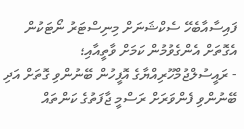ފައިސާއާބެހޭ ސެކްޝަނަށް މިނިސްޓަރު ނޯޓަކުން އެގޮތަށް އެންގެވުމުން ކަމަށް ވާތީއާއި؛
- ރައީސުލްޖުމްހޫރިއްޔާގެ އޮފީހުން ބޭނުންވި ގޮތަށް އަދި ބޭނުންވި ފެންވަރަށް ރަސްމީ ޖާފަތުގެ ކަންތައް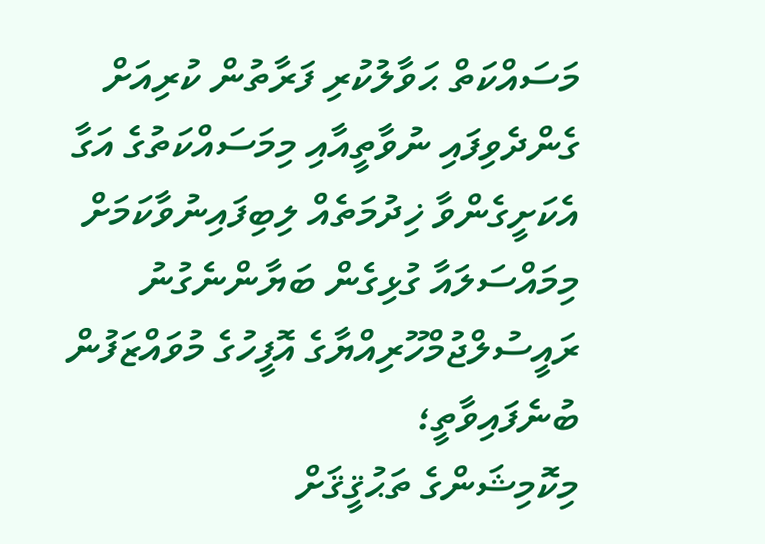މަސައްކަތް ޙަވާލުކުރި ފަރާތުން ކުރިއަށް ގެންދެވިފައި ނުވާތީއާއި މިމަސައްކަތުގެ އަގާ އެކަށީގެންވާ ޚިދުމަތެއް ލިބިފައިނުވާކަމަށް މިމައްސަލައާ ގުޅިގެން ބަޔާންނެގުނު ރައީސުލްޖުމްހޫރިއްޔާގެ އޮފީހުގެ މުވައްޒަފުން ބުނެފައިވާތީ؛
މިކޮމިޝަންގެ ތަޙުޤީޤަށް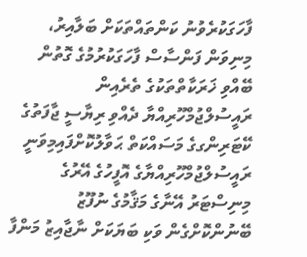ފާހަގަކުރެވުނު ކަންތައްތަކަށް ބަލާއިރު، މިނިވަން ފަންސާސް ފާހަގަކުރުމުގެ ގޮތުން ބޭއްވި ޚަރަކާތްތަކުގެ ތެރެއިން ރައީސުލްޖުމްހޫރިއްޔާ ދެއްވި ރިޔާސީ ޖާފަތުގެ ކޭޓަރިންގގެ މަސައްކަތް ޙަވާލުކޮށްފައިމިވަނީ ރައީސުލްޖުމްހޫރިއްޔާގެ އޮފީހުގެ އޭރުގެ މިނިސްޓަރު އޭނާގެ މަޤާމުގެ ނުފޫޒު ބޭނުންކޮށްގެން ވަކި ބަޔަކަށް ނާޖާއިޒު މަންފާ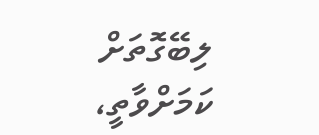ލިބޭގޮތަށް ކަމަށްވާތީ،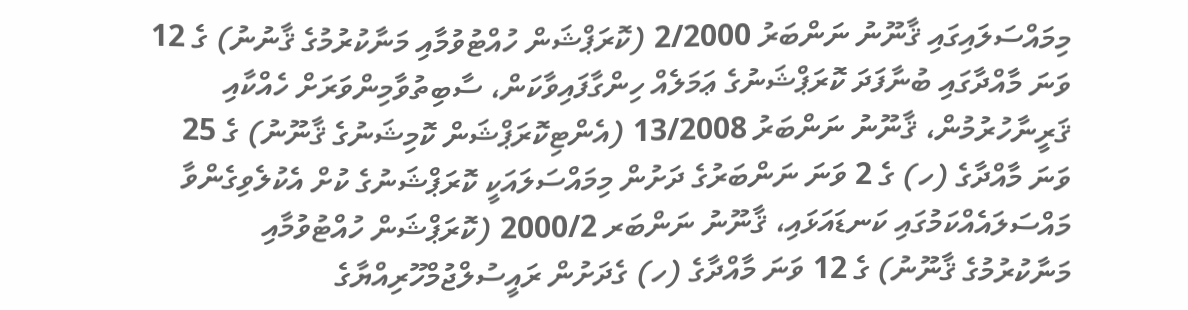މިމައްސަލައިގައި ޤާނޫނު ނަންބަރު 2/2000 (ކޮރަޕްޝަން ހުއްޓުވުމާއި މަނާކުރުމުގެ ޤާނުނު) ގެ 12 ވަނަ މާއްދާގައި ބުނާފަދަ ކޮރަޕްޝަނުގެ ޢަމަލެއް ހިންގާފައިވާކަން، ސާބިތުވާމިންވަރަށް ހެއްކާއި ޤަރީނާހުރުމުން، ޤާނޫނު ނަންބަރު 13/2008 (އެންޓިކޮރަޕްޝަން ކޮމިޝަނުގެ ޤާނޫނު) ގެ 25 ވަނަ މާއްދާގެ (ހ) ގެ 2 ވަނަ ނަންބަރުގެ ދަށުން މިމައްސަލައަކީ ކޮރަޕްޝަނުގެ ކުށް އެކުލެވިގެންވާ މައްސަލައެއްކަމުގައި ކަނޑައަޅައި، ޤާނޫނު ނަންބަރ 2000/2 (ކޮރަޕްޝަން ހުއްޓުވުމާއި މަނާކުރުމުގެ ޤާނޫނު) ގެ 12 ވަނަ މާއްދާގެ (ހ) ގެދަށުން ރައީސުލްޖުމްހޫރިއްޔާގެ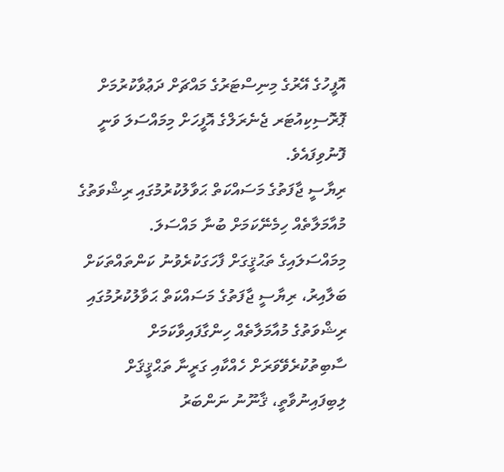އޮފީހުގެ އޭރުގެ މިނިސްޓަރުގެ މައްޗަށް ދަޢުވާކުރުމަށް ޕޮރޮސިކިއުޓަރ ޖެނެރަލްގެ އޮފީހަށް މިމައްސަލަ ވަނީ ފޮނުވިފައެވެ.
ރިޔާސީ ޖާފަތުގެ މަސައްކަތް ޙަވާލުކުރުމުގައި ރިޝްވަތުގެ މުއާމަލާތެއް ހިމެނޭކަމަށް ބުނާ މައްސަލަ.
މިމައްސަލައިގެ ތަޙުޤީގަށް ފާހަގަކުރެވުނު ކަންތައްތަކަށް ބަލާއިރު، ރިޔާސީ ޖާފަތުގެ މަސައްކަތް ޙަވާލުކުރުމުގައި ރިޝްވަތުގެ މުއާމަލާތެއް ހިންގާފައިވާކަމަށް ސާބިތުކުރެވޭވަރަށް ހެއްކާއި ގަރީނާ ތަޙްޤީޤަށް ލިބިފައިނުވާތީ، ޤާނޫނު ނަންބަރު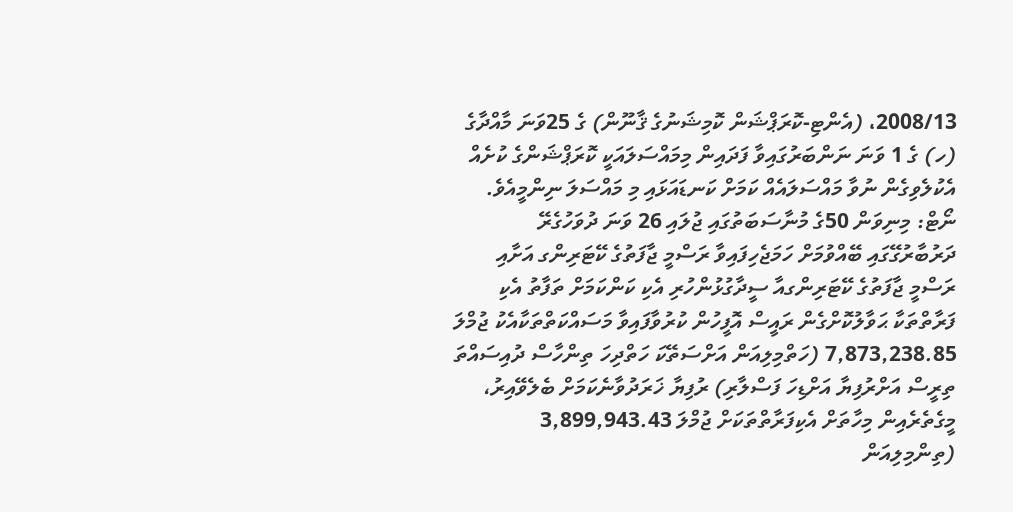2008/13، (އެންޓި-ކޮރަޕްޝަން ކޮމިޝަނުގެ ޤާނޫން) ގެ 25ވަނަ މާއްދާގެ (ހ) ގެ 1 ވަނަ ނަންބަރުގައިވާ ފަދައިން މިމައްސަލައަކީ ކޮރަޕްޝަންގެ ކުށެއް އެކުލެވިގެން ނުވާ މައްސަލައެއް ކަމަށް ކަނޑައަޅައި މި މައްސަލަ ނިންމީއެވެ.
ނޯޓް: މިނިވަން 50ގެ މުނާސަބަތުގައި ޖުލައި 26 ވަނަ ދުވަހުގެރޭ ދަރުބާރުގޭގައި ބޭއްވުމަށް ހަމަޖެހިފައިވާ ރަސްމީ ޖާފަތުގެ ކޭޓަރިންގ އަށާއި ރަސްމީ ޖާފަތުގެ ކޭޓަރިންގއާ ސީދާގުޅުންހުރި އެކި ކަންކަމަށް ތަފާތު އެކި ފަރާތްތަކާ ޙަވާލުކޮށްގެން ރައީސް އޮފީހުން ކުރުވާފައިވާ މަސައްކަތްތަކާއެކު ޖުމްލަ 7,873,238.85 (ހަތްމިލިއަން އަށްސަތޭކަ ހަތްދިހަ ތިންހާސް ދުއިސައްތަ ތިރީސް އަށްރުފިޔާ އަށްޑިހަ ފަސްލާރި) ރުފިޔާ ޚަރަދުވާނެކަމަށް ބެލެވޭއިރު، މީގެތެރެއިން މިހާތަށް އެކިފަރާތްތަކަށް ޖުމްލަ 3,899,943.43 (ތިންމިލިއަން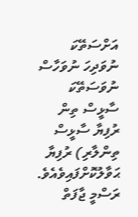އަށްސަތޭކަ ނުވަދިހަ ނުވަހާސް ނުވަސަތޭކަ ސާޅީސް ތިން ރުފިޔާ ސާޅީސް ތިންލާރި) ރުފިޔާ ޙަވާލުކޮށްފައިވެއެވެ.
ރަސްމީ ޖާފަތް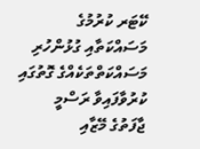ކޭޓަރ ކުރުމުގެ މަސައްކަތާއި ގުޅުންހުރި މަސައްކަތްތަކެއްގެ ގޮތުގައި ކުރުވާފައިވާ ރަސްމީ ޖާފަތުގެ މޭޒާއި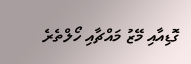ގޮޑިއާއި މޭޒު މައްޗާއި ހޯލްތެރެ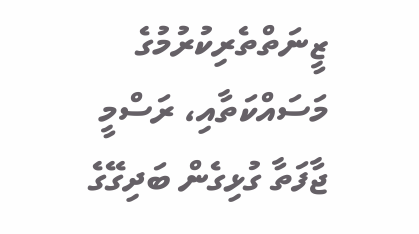ޒީނަތްތެރިކުރުމުގެ މަސައްކަތާއި، ރަސްމީ ޖާފަތާ ގުޅިގެން ބަދިގޭގެ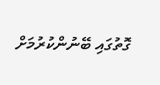ގޮތުގައި ބޭނުންކުރުމަށް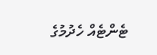ޓެންޓެއް ހެދުމުގެ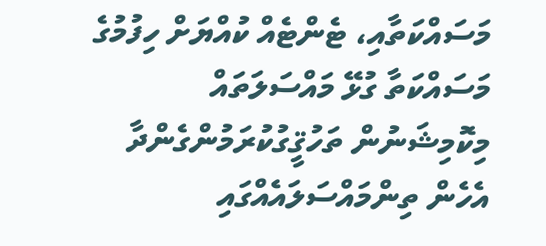މަސައްކަތާއި، ޓެންޓެއް ކުއްޔަށް ހިފުމުގެ މަސައްކަތާ ގުޅޭ މައްސަލަތައް މިކޮމިޝަނުން ތަހުޤީގުކުރަމުންގެންދާ އެހެން ތިންމައްސަލައެއްގައި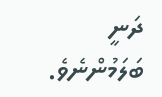ދަނީ ބަލަމުންނެވެ.